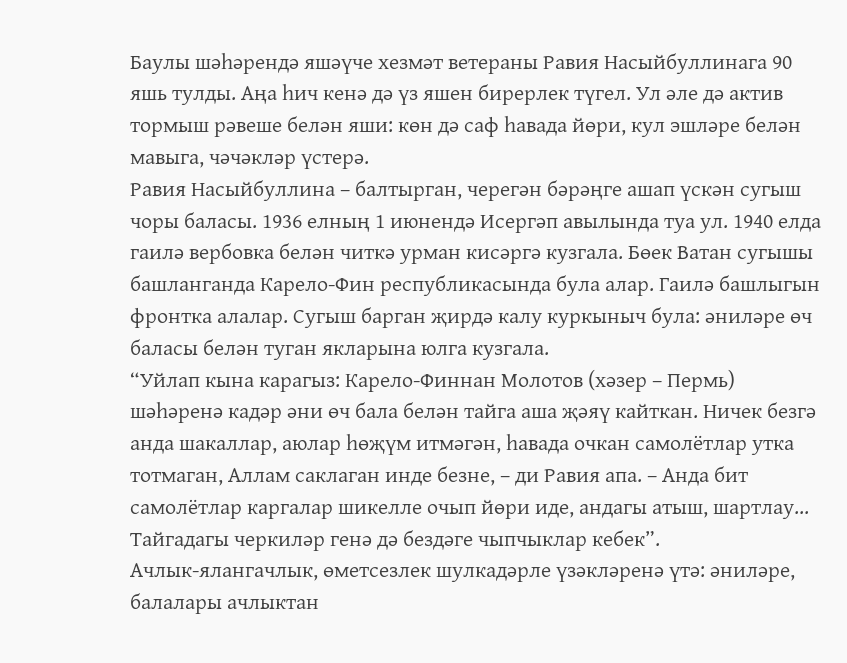Баулы шәһәрендә яшәүче хезмәт ветераны Равия Насыйбуллинага 90 яшь тулды. Аңа һич кенә дә үз яшен бирерлек түгел. Ул әле дә актив тормыш рәвеше белән яши: көн дә саф һавада йөри, кул эшләре белән мавыга, чәчәкләр үстерә.
Равия Насыйбуллина – балтырган, черегән бәрәңге ашап үскән сугыш чоры баласы. 1936 елның 1 июнендә Исергәп авылында туа ул. 1940 елда гаилә вербовка белән читкә урман кисәргә кузгала. Бөек Ватан сугышы башланганда Карело-Фин республикасында була алар. Гаилә башлыгын фронтка алалар. Сугыш барган җирдә калу куркыныч була: әниләре өч баласы белән туган якларына юлга кузгала.
“Уйлап кына карагыз: Карело-Финнан Молотов (хәзер – Пермь) шәһәренә кадәр әни өч бала белән тайга аша җәяү кайткан. Ничек безгә анда шакаллар, аюлар һөҗүм итмәгән, һавада очкан самолётлар утка тотмаган, Аллам саклаган инде безне, – ди Равия апа. – Анда бит самолётлар каргалар шикелле очып йөри иде, андагы атыш, шартлау... Тайгадагы черкиләр генә дә бездәге чыпчыклар кебек”.
Ачлык-ялангачлык, өметсезлек шулкадәрле үзәкләренә үтә: әниләре, балалары ачлыктан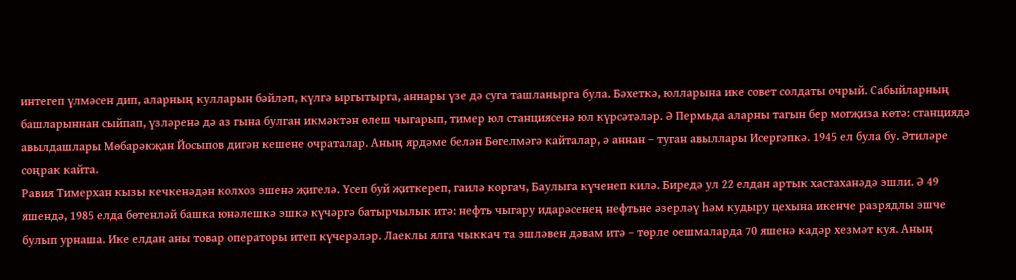интегеп үлмәсен дип, аларның кулларын бәйләп, күлгә ыргытырга, аннары үзе дә суга ташланырга була. Бәхеткә, юлларына ике совет солдаты очрый. Сабыйларның башларыннан сыйпап, үзләренә дә аз гына булган икмәктән өлеш чыгарып, тимер юл станциясенә юл күрсәтәләр. Ә Пермьда аларны тагын бер могҗиза көтә: станциядә авылдашлары Мөбарәкҗан Йосыпов дигән кешене очраталар. Аның ярдәме белән Бөгелмәгә кайталар, ә аннан – туган авыллары Исергәпкә. 1945 ел була бу. Әтиләре соңрак кайта.
Равия Тимерхан кызы кечкенәдән колхоз эшенә җигелә. Үсеп буй җиткереп, гаилә коргач, Баулыга күченеп килә. Биредә ул 22 елдан артык хастаханәдә эшли. Ә 49 яшендә, 1985 елда бөтенләй башка юнәлешкә эшкә күчәргә батырчылык итә: нефть чыгару идарәсенең нефтьне әзерләү һәм кудыру цехына икенче разрядлы эшче булып урнаша. Ике елдан аны товар операторы итеп күчерәләр. Лаеклы ялга чыккач та эшләвен дәвам итә – төрле оешмаларда 70 яшенә кадәр хезмәт куя. Аның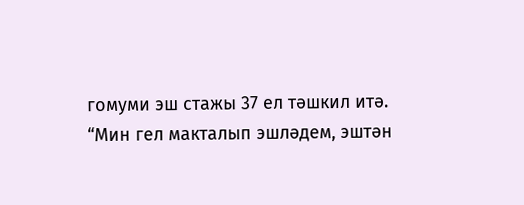гомуми эш стажы 37 ел тәшкил итә.
“Мин гел макталып эшләдем, эштән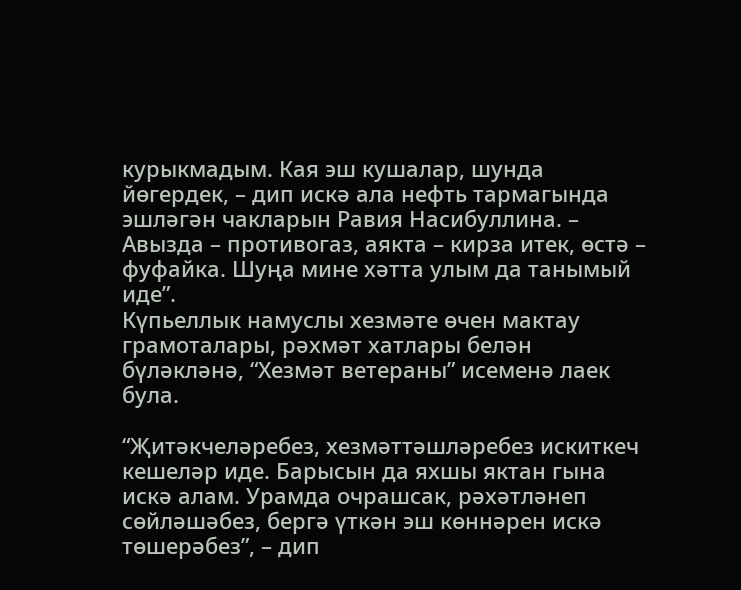курыкмадым. Кая эш кушалар, шунда йөгердек, – дип искә ала нефть тармагында эшләгән чакларын Равия Насибуллина. – Авызда – противогаз, аякта – кирза итек, өстә – фуфайка. Шуңа мине хәтта улым да танымый иде”.
Күпьеллык намуслы хезмәте өчен мактау грамоталары, рәхмәт хатлары белән бүләкләнә, “Хезмәт ветераны” исеменә лаек була.

“Җитәкчеләребез, хезмәттәшләребез искиткеч кешеләр иде. Барысын да яхшы яктан гына искә алам. Урамда очрашсак, рәхәтләнеп сөйләшәбез, бергә үткән эш көннәрен искә төшерәбез”, – дип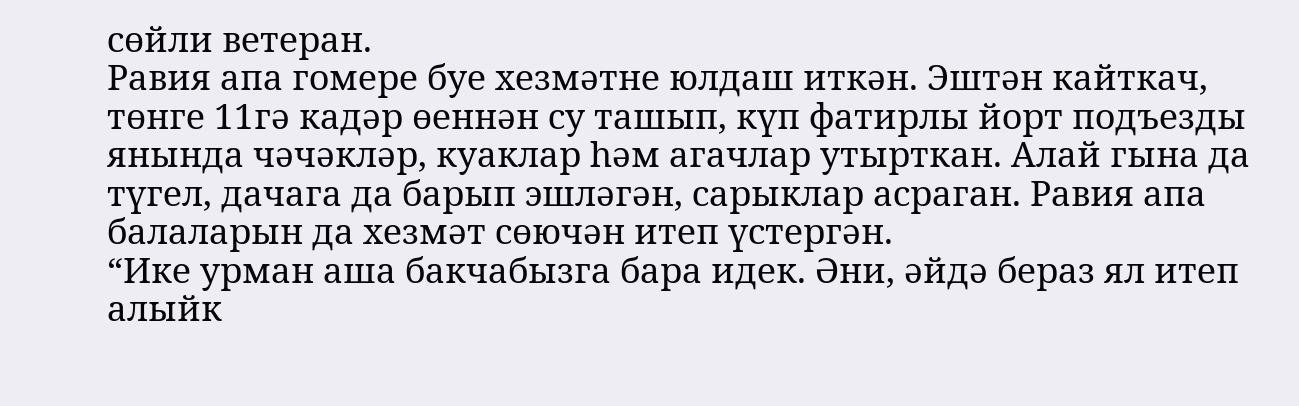сөйли ветеран.
Равия апа гомере буе хезмәтне юлдаш иткән. Эштән кайткач, төнге 11гә кадәр өеннән су ташып, күп фатирлы йорт подъезды янында чәчәкләр, куаклар һәм агачлар утырткан. Алай гына да түгел, дачага да барып эшләгән, сарыклар асраган. Равия апа балаларын да хезмәт сөючән итеп үстергән.
“Ике урман аша бакчабызга бара идек. Әни, әйдә бераз ял итеп алыйк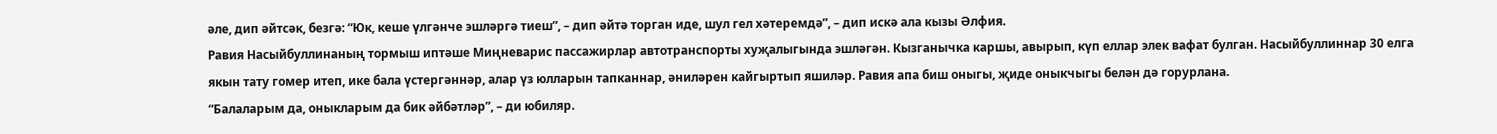әле, дип әйтсәк, безгә: “Юк, кеше үлгәнче эшләргә тиеш”, – дип әйтә торган иде, шул гел хәтеремдә”, – дип искә ала кызы Әлфия.
Равия Насыйбуллинаның тормыш иптәше Миңневарис пассажирлар автотранспорты хуҗалыгында эшләгән. Кызганычка каршы, авырып, күп еллар элек вафат булган. Насыйбуллиннар 30 елга якын тату гомер итеп, ике бала үстергәннәр, алар үз юлларын тапканнар, әниләрен кайгыртып яшиләр. Равия апа биш оныгы, җиде оныкчыгы белән дә горурлана.
“Балаларым да, оныкларым да бик әйбәтләр”, – ди юбиляр.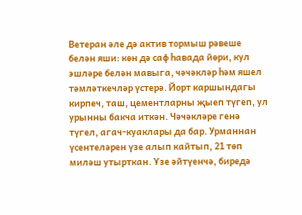Ветеран әле дә актив тормыш рәвеше белән яши: көн дә саф һавада йөри, кул эшләре белән мавыга, чәчәкләр һәм яшел тәмләткечләр үстерә. Йорт каршындагы кирпеч, таш, цементларны җыеп түгеп, ул урынны бакча иткән. Чәчәкләре генә түгел, агач-куаклары да бар. Урманнан үсентеләрен үзе алып кайтып, 21 төп миләш утырткан. Үзе әйтүенчә, биредә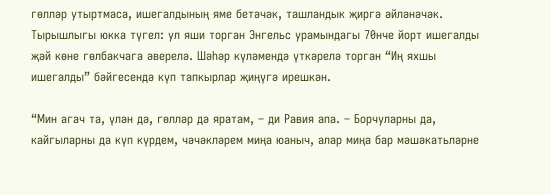гөлләр утыртмаса, ишегалдының яме бетәчәк, ташландык җиргә әйләнәчәк. Тырышлыгы юкка түгел: ул яши торган Энгельс урамындагы 70нче йорт ишегалды җәй көне гөлбакчага әверелә. Шәһәр күләмендә үткәрелә торган “Иң яхшы ишегалды” бәйгесендә күп тапкырлар җиңүгә ирешкән.

“Мин агач та, үлән дә, гөлләр дә яратам, – ди Равия апа. – Борчуларны да, кайгыларны да күп күрдем, чәчәкләрем миңа юаныч, алар миңа бар мәшәкатьләрне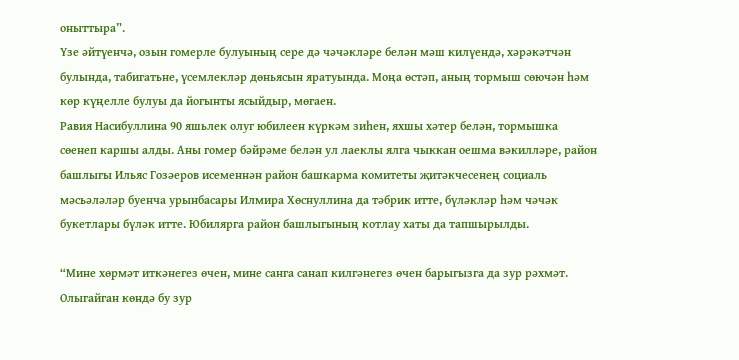оныттыра”.
Үзе әйтүенчә, озын гомерле булуының сере дә чәчәкләре белән мәш килүендә, хәрәкәтчән булында, табигатьне, үсемлекләр дөньясын яратуында. Моңа өстәп, аның тормыш сөючән һәм көр күңелле булуы да йогынты ясыйдыр, мөгаен.
Равия Насибуллина 90 яшьлек олуг юбилеен күркәм зиһен, яхшы хәтер белән, тормышка сөенеп каршы алды. Аны гомер бәйрәме белән ул лаеклы ялга чыккан оешма вәкилләре, район башлыгы Ильяс Гозәеров исеменнән район башкарма комитеты җитәкчесенең социаль мәсьәләләр буенча урынбасары Илмира Хөснуллина да тәбрик итте, бүләкләр һәм чәчәк букетлары бүләк итте. Юбилярга район башлыгының котлау хаты да тапшырылды.

“Мине хөрмәт иткәнегез өчен, мине санга санап килгәнегез өчен барыгызга да зур рәхмәт. Олыгайган көндә бу зур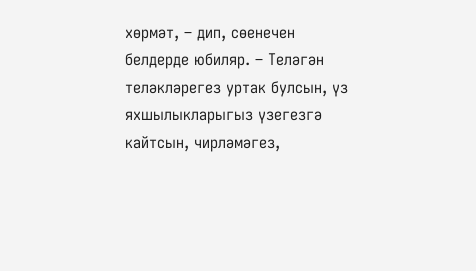хөрмәт, – дип, сөенечен белдерде юбиляр. – Теләгән теләкләрегез уртак булсын, үз яхшылыкларыгыз үзегезгә кайтсын, чирләмәгез,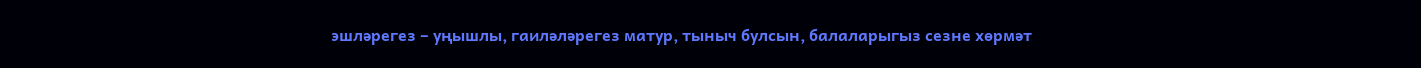эшләрегез – уңышлы, гаиләләрегез матур, тыныч булсын, балаларыгыз сезне хөрмәт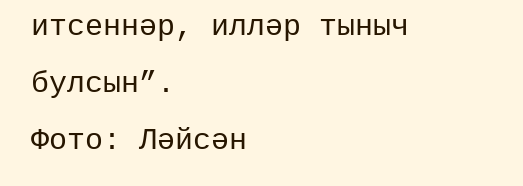итсеннәр, илләр тыныч булсын”.
Фото: Ләйсән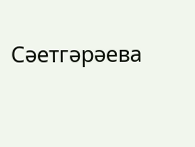Сәетгәрәева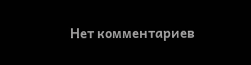Нет комментариев